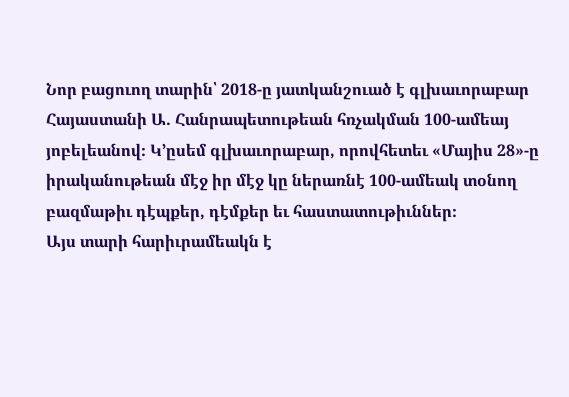Նոր բացուող տարին՝ 2018-ը յատկանշուած է գլխաւորաբար Հայաստանի Ա. Հանրապետութեան հռչակման 100-ամեայ յոբելեանով։ Կ՚ըսեմ գլխաւորաբար, որովհետեւ «Մայիս 28»-ը իրականութեան մէջ իր մէջ կը ներառնէ 100-ամեակ տօնող բազմաթիւ դէպքեր, դէմքեր եւ հաստատութիւններ։
Այս տարի հարիւրամեակն է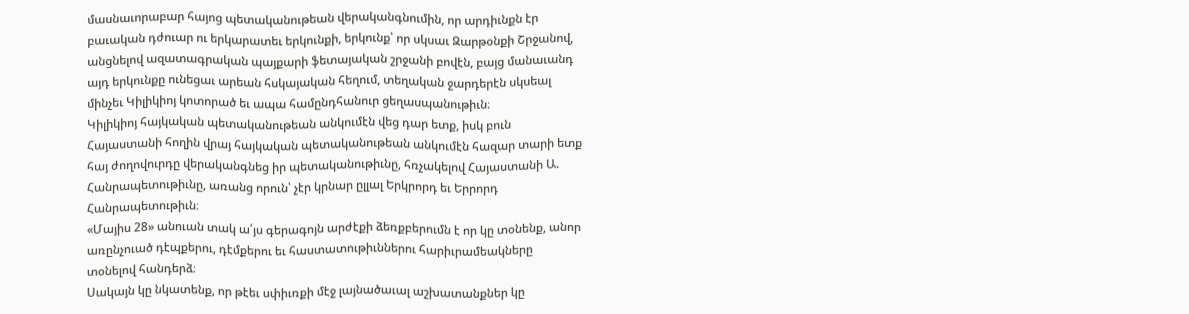մասնաւորաբար հայոց պետականութեան վերականգնումին, որ արդիւնքն էր բաւական դժուար ու երկարատեւ երկունքի, երկունք՝ որ սկսաւ Զարթօնքի Շրջանով, անցնելով ազատագրական պայքարի ֆետայական շրջանի բովէն, բայց մանաւանդ այդ երկունքը ունեցաւ արեան հսկայական հեղում, տեղական ջարդերէն սկսեալ մինչեւ Կիլիկիոյ կոտորած եւ ապա համընդհանուր ցեղասպանութիւն։
Կիլիկիոյ հայկական պետականութեան անկումէն վեց դար ետք, իսկ բուն Հայաստանի հողին վրայ հայկական պետականութեան անկումէն հազար տարի ետք հայ ժողովուրդը վերականգնեց իր պետականութիւնը, հռչակելով Հայաստանի Ա. Հանրապետութիւնը, առանց որուն՝ չէր կրնար ըլլալ Երկրորդ եւ Երրորդ Հանրապետութիւն։
«Մայիս 28» անուան տակ ա՛յս գերագոյն արժէքի ձեռքբերումն է որ կը տօնենք, անոր առընչուած դէպքերու, դէմքերու եւ հաստատութիւններու հարիւրամեակները տօնելով հանդերձ։
Սակայն կը նկատենք, որ թէեւ սփիւռքի մէջ լայնածաւալ աշխատանքներ կը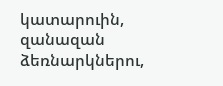կատարուին, զանազան ձեռնարկներու,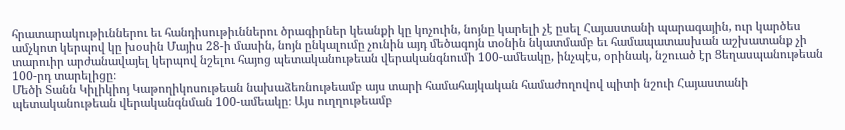հրատարակութիւններու եւ հանդիսութիւններու ծրագիրներ կեանքի կը կոչուին, նոյնը կարելի չէ ըսել Հայաստանի պարագային, ուր կարծես ամչկոտ կերպով կը խօսին Մայիս 28-ի մասին, նոյն ընկալումը չունին այդ մեծագոյն տօնին նկատմամբ եւ համապատասխան աշխատանք չի տարուիր արժանավայել կերպով նշելու հայոց պետականութեան վերականգնումի 100-ամեակը, ինչպէս, օրինակ, նշուած էր Ցեղասպանութեան 100-րդ տարելիցը։
Մեծի Տանն Կիլիկիոյ Կաթողիկոսութեան նախաձեռնութեամբ այս տարի համահայկական համաժողովով պիտի նշուի Հայաստանի պետականութեան վերականգնման 100-ամեակը։ Այս ուղղութեամբ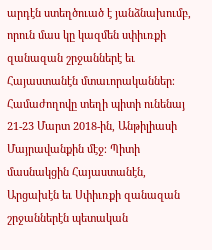արդէն ստեղծուած է յանձնախումբ, որուն մաս կը կազմեն սփիւռքի զանազան շրջաններէ եւ Հայաստանէն մտաւորականներ։ Համաժողովը տեղի պիտի ունենայ 21-23 Մարտ 2018-ին, Անթիլիասի Մայրավանքին մէջ։ Պիտի մասնակցին Հայաստանէն, Արցախէն եւ Սփիւռքի զանազան շրջաններէն պետական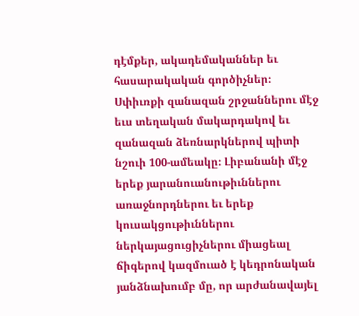դէմքեր, ակադեմականներ եւ հասարակական գործիչներ։
Սփիւռքի զանազան շրջաններու մէջ եւս տեղական մակարդակով եւ զանազան ձեռնարկներով պիտի նշուի 100-ամեակը։ Լիբանանի մէջ երեք յարանուանութիւններու առաջնորդներու եւ երեք կուսակցութիւններու ներկայացուցիչներու միացեալ ճիգերով կազմուած է կեդրոնական յանձնախումբ մը, որ արժանավայել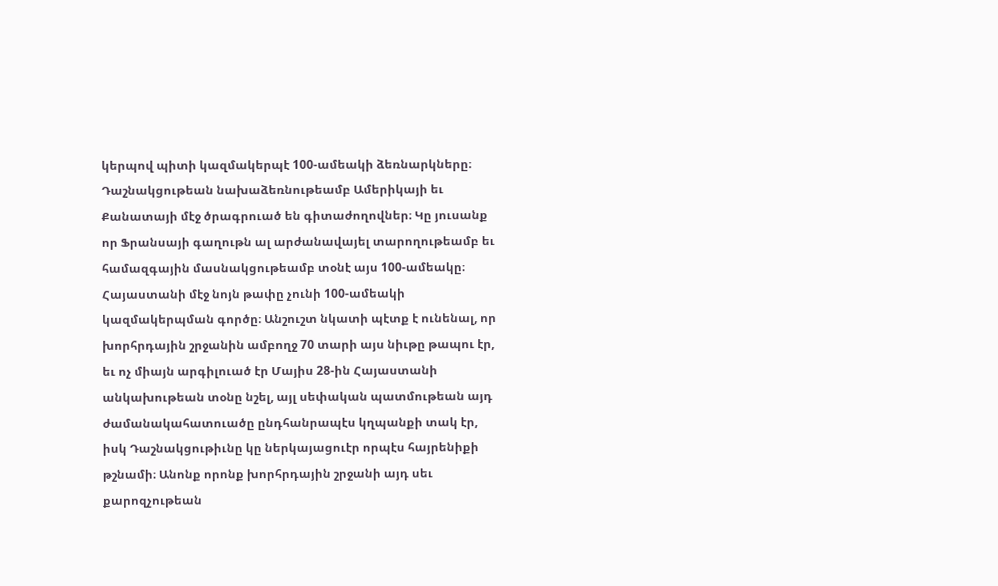կերպով պիտի կազմակերպէ 100-ամեակի ձեռնարկները։ Դաշնակցութեան նախաձեռնութեամբ Ամերիկայի եւ Քանատայի մէջ ծրագրուած են գիտաժողովներ։ Կը յուսանք որ Ֆրանսայի գաղութն ալ արժանավայել տարողութեամբ եւ համազգային մասնակցութեամբ տօնէ այս 100-ամեակը։
Հայաստանի մէջ նոյն թափը չունի 100-ամեակի կազմակերպման գործը։ Անշուշտ նկատի պէտք է ունենալ, որ խորհրդային շրջանին ամբողջ 70 տարի այս նիւթը թապու էր, եւ ոչ միայն արգիլուած էր Մայիս 28-ին Հայաստանի անկախութեան տօնը նշել, այլ սեփական պատմութեան այդ ժամանակահատուածը ընդհանրապէս կղպանքի տակ էր, իսկ Դաշնակցութիւնը կը ներկայացուէր որպէս հայրենիքի թշնամի։ Անոնք որոնք խորհրդային շրջանի այդ սեւ քարոզչութեան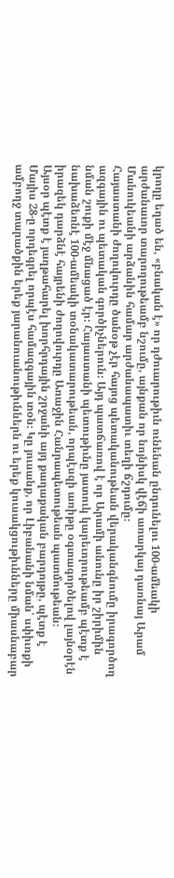կրողը եղած են, «բնական է» որ դժուարութիւն ունենան ընդունելու 100-ամեակի արժանաւոր տարողութեամբ նշումը, այնքան որ նոյնիսկ վէճի առարկայ դառնայ Արամ Մանուկեանի արձանին համար արժանապատիւ տեղի ճշդումը։
Հայաստանի ժողովուրդը ծանօթ չէր հայոց պետականութեան վերականգնումը իրագործող ազգային ու պետական գործիչներուն։ Այդ պատճառով է որ Արամի անունը իր շիրիմին նման շուքի մէջ մնացած էր։ Հայաստանի պետութիւնը յատուկ կարեւորութեամբ պէտք է նախաձեռնէ 100-ամեակի տօնակատարութեան, որպէսզի առիթը օգտագործելով լայնօրէն իրազեկ դարձնէ հայրենի ժողովուրդը Առաջին Հանրապետութեան պատմութեան։
Այսօր պէտք է յաղթահարել խորհրդային շրջանի այդ քաղաքական բարդոյթը, պէտք է Մայիս 28-ը որդեգրել որպէս համազգային տօն։ Կը յուսանք, որ Լիբանանի նման՝ սփիւռքի ամբողջ տարածքին երեք յարանուանութիւններն ու երեք կուսակցութիւնները միասնաբար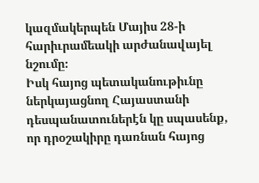կազմակերպեն Մայիս 28-ի հարիւրամեակի արժանավայել նշումը։
Իսկ հայոց պետականութիւնը ներկայացնող Հայաստանի դեսպանատուներէն կը սպասենք, որ դրօշակիրը դառնան հայոց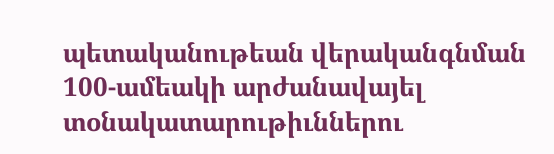պետականութեան վերականգնման 100-ամեակի արժանավայել տօնակատարութիւններու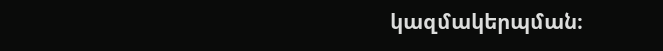կազմակերպման։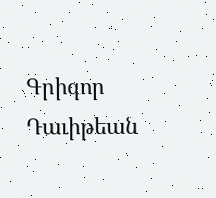Գրիգոր Դաւիթեան